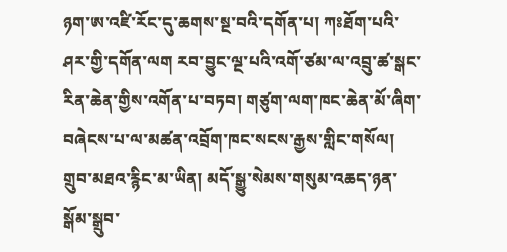ཉག་ཨ་འཛི་རོང་དུ་ཆགས་སྔ་བའི་དགོན་པ། ཀཿཐོག་པའི་ཤར་གྱི་དགོན་ལག རབ་བྱུང་ལྔ་པའི་འགོ་ཙམ་ལ་འབྲུ་ཚ་སྒང་རིན་ཆེན་གྱིས་འགོན་པ་བཏབ། གཙུག་ལག་ཁང་ཆེན་མོ་ཞིག་བཞེངས་པ་ལ་མཚན་འབྲོག་ཁང་སངས་རྒྱས་གླིང་གསོལ། གྲུབ་མཐའ་རྙིང་མ་ཡིན། མདོ་སྒྱུ་སེམས་གསུམ་འཆད་ཉན་སྒོམ་སྒྲུབ་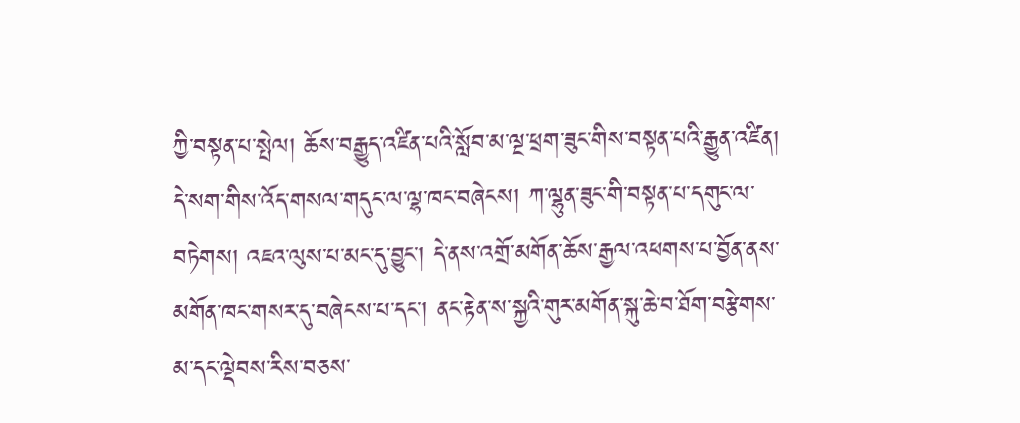ཀྱི་བསྟན་པ་སྤེལ། ཆོས་བརྒྱུད་འཛིན་པའི་སློབ་མ་ལྔ་ཕྲག་ཟུང་གིས་བསྟན་པའི་རྒྱུན་འཛིན། དེ་སག་གིས་འོད་གསལ་གདུང་ལ་ལྷ་ཁང་བཞེངས། ཀ་ལྷུན་ཟུང་གི་བསྟན་པ་དགུང་ལ་བཏེགས། འཇའ་ལུས་པ་མང་དུ་བྱུང་། དེ་ནས་འགྲོ་མགོན་ཆོས་རྒྱལ་འཕགས་པ་བྱོན་ནས་མགོན་ཁང་གསར་དུ་བཞེངས་པ་དང་། ནང་རྟེན་ས་སྐྱའི་གུར་མགོན་སྐུ་ཆེ་བ་ཐོག་བརྩེགས་མ་དང་ལྡེབས་རིས་བཅས་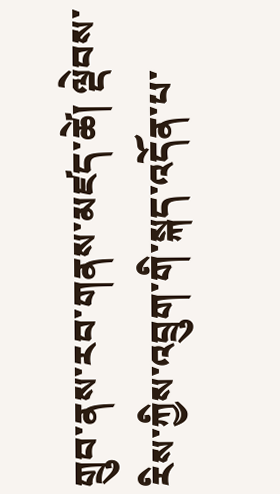གྲུབ་ནས་རབ་གནས་མཛད་ཚེ། ལྡེབས་རིས་ཀྱིས་འབྲུག་གི་སྐད་འདོན་པ་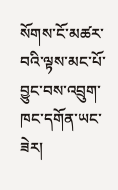སོགས་ངོ་མཚར་བའི་ལྟས་མང་པོ་བྱུང་བས་འབྲུག་ཁང་དགོན་ཡང་ཟེར།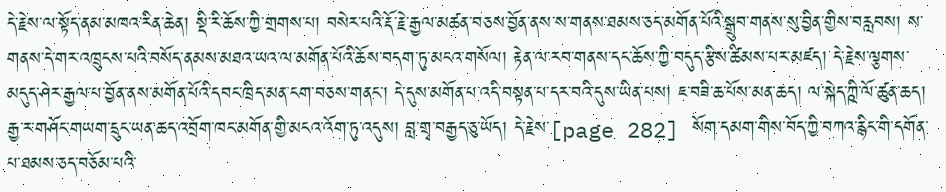དེ་རྗེས་ལ་སྟོད་ནམ་མཁའ་རིན་ཆེན། སྡི་རི་ཆོས་ཀྱི་གྲགས་པ། བསེར་པའི་རྡོ་རྗེ་རྒྱལ་མཚན་བཅས་བྱོན་ནས་ས་གནས་ཐམས་ཅད་མགོན་པོའི་སྒྲུབ་གནས་སུ་བྱིན་གྱིས་བརླབས། ས་གནས་དེ་གར་འཁྲུངས་པའི་བསོད་ནམས་མཐའ་ཡའ་ལ་མགོན་པོའི་ཆོས་བདག་ཏུ་མངའ་གསོལ། རྟེན་ལ་རབ་གནས་དང་ཆོས་ཀྱི་བདུད་རྩིས་ཚིམས་པར་མཛད། དེ་རྗེས་ལྕགས་མདུད་ཤེར་རྒྱལ་པ་བྱོན་ནས་མགོན་པོའི་དབང་ཁྲིད་མན་ངག་བཅས་གནང་། དེ་དུས་མགོན་པ་འདི་བསྟན་པ་དར་བའི་དུས་ཡིན་པས། ཇ་བཟི་ཆ་པོས་མན་ཆད། ལ་སྐེད་ཀྵི་ལོ་ཚུན་ཆད། རྒྱ་ར་གཤོང་གཡག་དྲུང་ཡན་ཆད་འབྲོག་ཁང་མགོན་གྱི་མངའ་འོག་ཏུ་འདུས། བླ་གྲྭ་བརྒྱད་ཅུ་ཡོད། དེ་རྗེས་[page 282] སོག་དམག་གིས་བོད་ཀྱི་བཀའ་རྙིང་གི་དགོན་པ་ཐམས་ཅད་བཅོམ་པའི་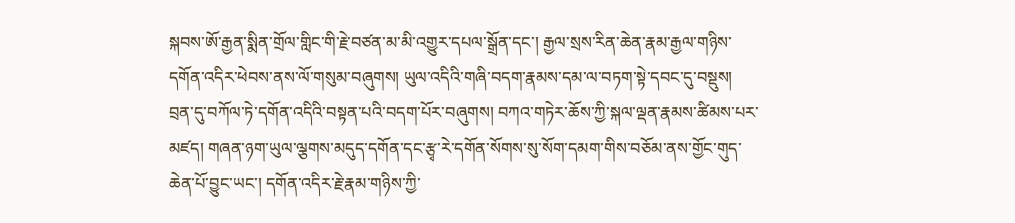སྐབས་ཨོ་རྒྱན་སྨིན་གྲོལ་གླིང་གི་རྗེ་བཙན་མ་མི་འགྱུར་དཔལ་སྒྲོན་དང་། རྒྱལ་སྲས་རིན་ཆེན་རྣམ་རྒྱལ་གཉིས་དགོན་འདིར་ཕེབས་ནས་ལོ་གསུམ་བཞུགས། ཡུལ་འདིའི་གཞི་བདག་རྣམས་དམ་ལ་བཏག་སྟེ་དབང་དུ་བསྡུས། བྲན་དུ་བཀོལ་ཏེ་དགོན་འདིའི་བསྟན་པའི་བདག་པོར་བཞུགས། བཀའ་གཏེར་ཆོས་ཀྱི་སྐལ་ལྡན་རྣམས་ཚིམས་པར་མཛད། གཞན་ཉག་ཡུལ་ལྕགས་མདུད་དགོན་དང་རྩྭ་རེ་དགོན་སོགས་སུ་སོག་དམག་གིས་བཅོམ་ནས་གྱོང་གུད་ཆེན་པོ་བྱུང་ཡང་། དགོན་འདིར་རྗེ་རྣམ་གཉིས་ཀྱི་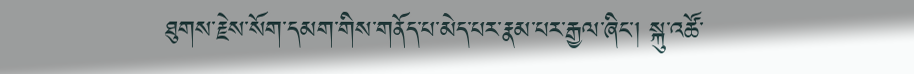ཐུགས་རྗེས་སོག་དམག་གིས་གནོད་པ་མེད་པར་རྣམ་པར་རྒྱལ་ཞིང་། སྐུ་འཚོ་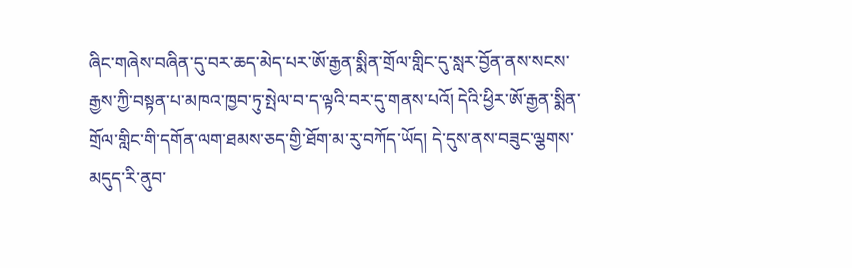ཞིང་གཞེས་བཞིན་དུ་བར་ཆད་མེད་པར་ཨོ་རྒྱན་སྨིན་གྲོལ་གླིང་དུ་སླར་བྱོན་ནས་སངས་རྒྱས་ཀྱི་བསྟན་པ་མཁའ་ཁྱབ་ཏུ་སྤེལ་བ་ད་ལྟའི་བར་དུ་གནས་པའོ། དེའི་ཕྱིར་ཨོ་རྒྱན་སྨིན་གྲོལ་གླིང་གི་དགོན་ལག་ཐམས་ཅད་གྱི་ཐོག་མ་རུ་བཀོད་ཡོད། དེ་དུས་ནས་བཟུང་ལྕགས་མདུད་རི་ནུབ་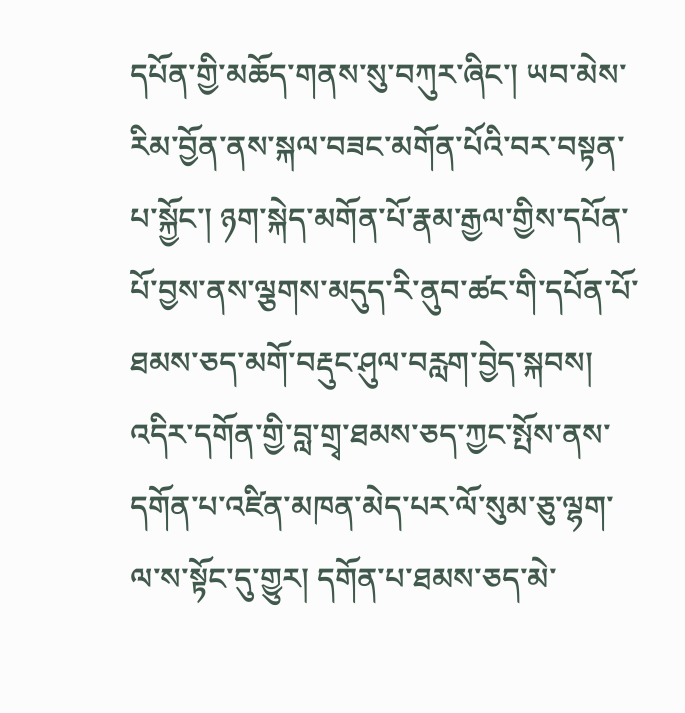དཔོན་གྱི་མཆོད་གནས་སུ་བཀུར་ཞིང་། ཡབ་མེས་རིམ་བྱོན་ནས་སྐལ་བཟང་མགོན་པོའི་བར་བསྟན་པ་སྐྱོང་། ཉག་སྐེད་མགོན་པོ་རྣམ་རྒྱལ་གྱིས་དཔོན་པོ་བྱས་ནས་ལྕགས་མདུད་རི་ནུབ་ཚང་གི་དཔོན་པོ་ཐམས་ཅད་མགོ་བརྡུང་ཤུལ་བརླག་བྱེད་སྐབས། འདིར་དགོན་གྱི་བླ་གྲྭ་ཐམས་ཅད་ཀྱང་སྤོས་ནས་དགོན་པ་འཛིན་མཁན་མེད་པར་ལོ་སུམ་ཅུ་ལྷག་ལ་ས་སྟོང་དུ་གྱུར། དགོན་པ་ཐམས་ཅད་མེ་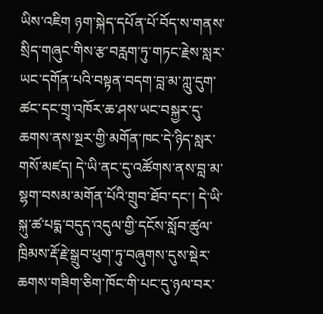ཡིས་འཇིག ཉག་སྐེད་དཔོན་པོ་བོད་ས་གནས་སྲིད་གཞུང་གིས་རྩ་བརླག་ཏུ་གཏང་རྗེས་སླར་ཡང་དགོན་པའི་བསྟན་བདག་བླ་མ་ཀླུ་དུག་ཚང་དང་གྲྭ་འཁོར་ཆ་ཤས་ཡང་བསྐྱར་དུ་ཆགས་ནས་སྔར་གྱི་མགོན་ཁང་དེ་ཉིད་སླར་གསོ་མཛད། དེ་ཡི་ནང་དུ་འཚོགས་ནས་བླ་མ་སྷག་བསམ་མགོན་པོའི་གྲུབ་ཐོབ་དང་། དེ་ཡི་སྐུ་ཚ་པདྨ་བདུད་འདུལ་གྱི་དངོས་སློབ་ཚུལ་ཁྲིམས་རྡོ་རྗེ་སྒྲུབ་ཕུག་ཏུ་བཞུགས་དུས་སྡེར་ཆགས་གཟིག་ཅིག་ཁོང་གི་པང་དུ་ཉལ་བར་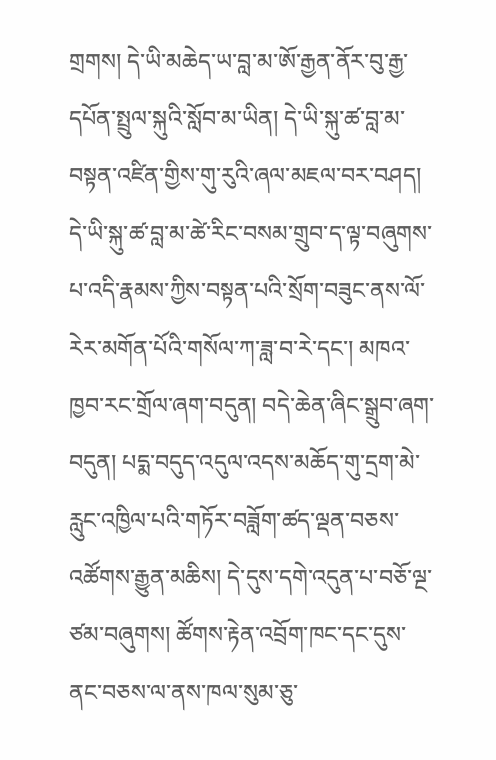གྲགས། དེ་ཡི་མཆེད་ཡ་བླ་མ་ཨོ་རྒྱན་ནོར་བུ་རྒྱ་དཔོན་སྤྲུལ་སྐུའི་སློབ་མ་ཡིན། དེ་ཡི་སྐུ་ཚ་བླ་མ་བསྟན་འཛིན་གྱིས་གུ་རུའི་ཞལ་མཇལ་བར་བཤད། དེ་ཡི་སྐུ་ཚ་བླ་མ་ཚེ་རིང་བསམ་གྲུབ་ད་ལྟ་བཞུགས་པ་འདི་རྣམས་ཀྱིས་བསྟན་པའི་སྲོག་བཟུང་ནས་ལོ་རེར་མགོན་པོའི་གསོལ་ཀ་ཟླ་བ་རེ་དང་། མཁའ་ཁྱབ་རང་གྲོལ་ཞག་བདུན། བདེ་ཆེན་ཞིང་སྒྲུབ་ཞག་བདུན། པདྨ་བདུད་འདུལ་འདས་མཆོད་གུ་དྲག་མེ་རླུང་འཁྱིལ་པའི་གཏོར་བཟློག་ཚད་ལྡན་བཅས་འཚོགས་རྒྱུན་མཆིས། དེ་དུས་དགེ་འདུན་པ་བཅོ་ལྔ་ཙམ་བཞུགས། ཚོགས་རྟེན་འབྲོག་ཁང་དང་དུས་ནང་བཅས་ལ་ནས་ཁལ་སུམ་ཅུ་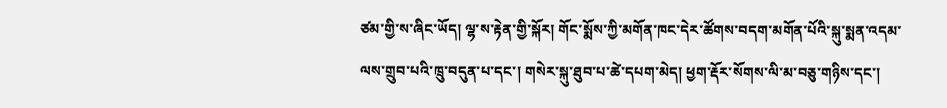ཙམ་གྱི་ས་ཞིང་ཡོད། ལྷ་ས་རྟེན་གྱི་སྐོར། གོང་སྨོས་ཀྱི་མགོན་ཁང་དེར་ཚོགས་བདག་མགོན་པོའི་སྐུ་སྨན་འདམ་ལས་གྲུབ་པའི་ཁྲུ་བདུན་པ་དང་། གསེར་སྐུ་ཐུབ་པ་ཚེ་དཔག་མེད། ཕྱག་རྡོར་སོགས་ལི་མ་བཅུ་གཉིས་དང་།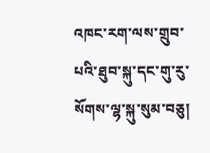འཁང་རག་ལས་གྲུབ་པའི་ཐུབ་སྐུ་དང་གུ་རུ་སོགས་ལྷ་སྐུ་སུམ་བཅུ།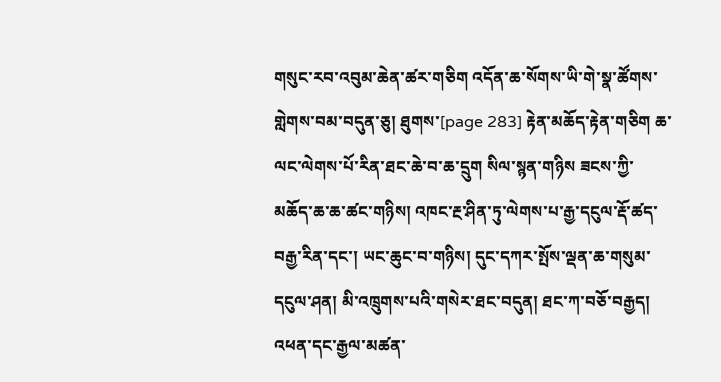གསུང་རབ་འབུམ་ཆེན་ཚར་གཅིག འདོན་ཆ་སོགས་ཡི་གེ་སྣ་ཚོགས་གླེགས་བམ་བདུན་ཅུ། ཐུགས་[page 283] རྟེན་མཆོད་རྟེན་གཅིག ཆ་ལང་ལེགས་པོ་རིན་ཐང་ཆེ་བ་ཆ་དྲུག སིལ་སྙན་གཉིས ཟངས་ཀྱི་མཆོད་ཆ་ཆ་ཚང་གཉིས། འཁང་རྔ་ཤིན་ཏུ་ལེགས་པ་རྒྱ་དངུལ་རྡོ་ཚད་བརྒྱ་རིན་དང་། ཡང་ཆུང་བ་གཉིས། དུང་དཀར་སྤོས་ལྡན་ཆ་གསུམ་དངུལ་ཤན། མི་འཁྲུགས་པའི་གསེར་ཐང་བདུན། ཐང་ཀ་བཅོ་བརྒྱད། འཕན་དང་རྒྱལ་མཚན་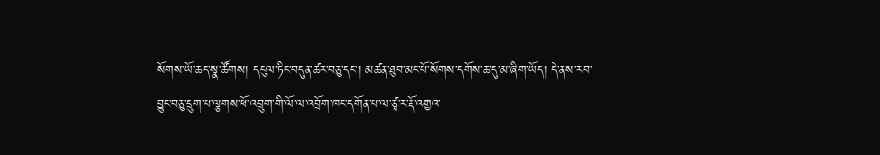སོགས་ཡོ་ཆད་སྣ་ཚོགས། དངུལ་ཏིང་བདུན་ཚར་བཅུ་དང་། མཚན་ཐུབ་མང་པོ་སོགས་དགོས་ཆ་དུ་མ་ཞིག་ཡོད། དེ་ནས་རབ་བྱུང་བཅུ་དྲུག་པ་ལྕགས་ཕོ་འབྲུག་གི་ལོ་ལ་འབྲོག་ཁང་དགོན་པ་ལ་ཙྭ་ར་རྡོ་འགྱའ་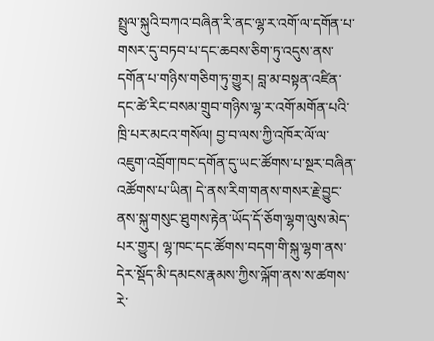སྤྲུལ་སྐུའི་བཀའ་བཞིན་རི་ནང་ལྷ་ར་འགོ་ལ་དགོན་པ་གསར་དུ་བཏབ་པ་དང་ཆབས་ཅིག་ཏུ་འདུས་ནས་དགོན་པ་གཉིས་གཅིག་ཏུ་གྱུར། བླ་མ་བསྟན་འཛིན་དང་ཚེ་རིང་བསམ་གྲུབ་གཉིས་ལྷ་ར་འགོ་མགོན་པའི་ཁྲི་པར་མངའ་གསོལ། བྱ་བ་ལས་ཀྱི་འཁོར་ལོ་ལ་འཇུག་འབྲོག་ཁང་དགོན་དུ་ཡང་ཚོགས་པ་སྔར་བཞིན་འཚོགས་པ་ཡིན། དེ་ནས་རིག་གནས་གསར་རྗེ་བྱུང་ནས་སྐུ་གསུང་ཐུགས་རྟེན་ཡོད་དོ་ཅོག་ལྷག་ལུས་མེད་པར་གྱུར། ལྷ་ཁང་དང་ཚོགས་བདག་གི་སྐུ་ལྷག་ནས་དེར་སྡོད་མི་དམངས་རྣམས་ཀྱིས་ལྐོག་ནས་ས་ཚགས་རེ་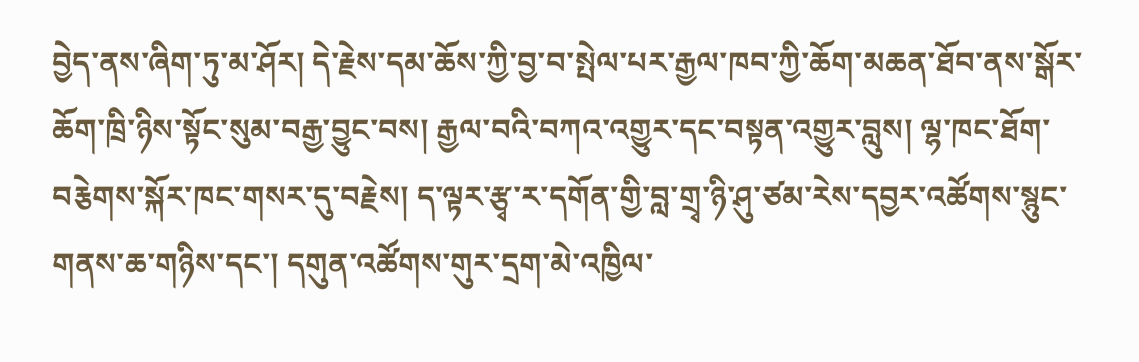བྱེད་ནས་ཞིག་ཏུ་མ་ཤོར། དེ་རྗེས་དམ་ཆོས་ཀྱི་བྱ་བ་སྤེལ་པར་རྒྱལ་ཁབ་ཀྱི་ཆོག་མཆན་ཐོབ་ནས་སྒོར་ཆོག་ཁྲི་ཉིས་སྟོང་སུམ་བརྒྱ་བྱུང་བས། རྒྱལ་བའི་བཀའ་འགྱུར་དང་བསྟན་འགྱུར་བླུས། ལྷ་ཁང་ཐོག་བརྕེགས་སྐོར་ཁང་གསར་དུ་བརྗེས། ད་ལྟར་རྩྭ་ར་དགོན་གྱི་བླ་གྲྭ་ཉི་ཤུ་ཙམ་རེས་དབྱར་འཚོགས་སྙུང་གནས་ཆ་གཉིས་དང་། དགུན་འཚོགས་གུར་དྲག་མེ་འཁྱིལ་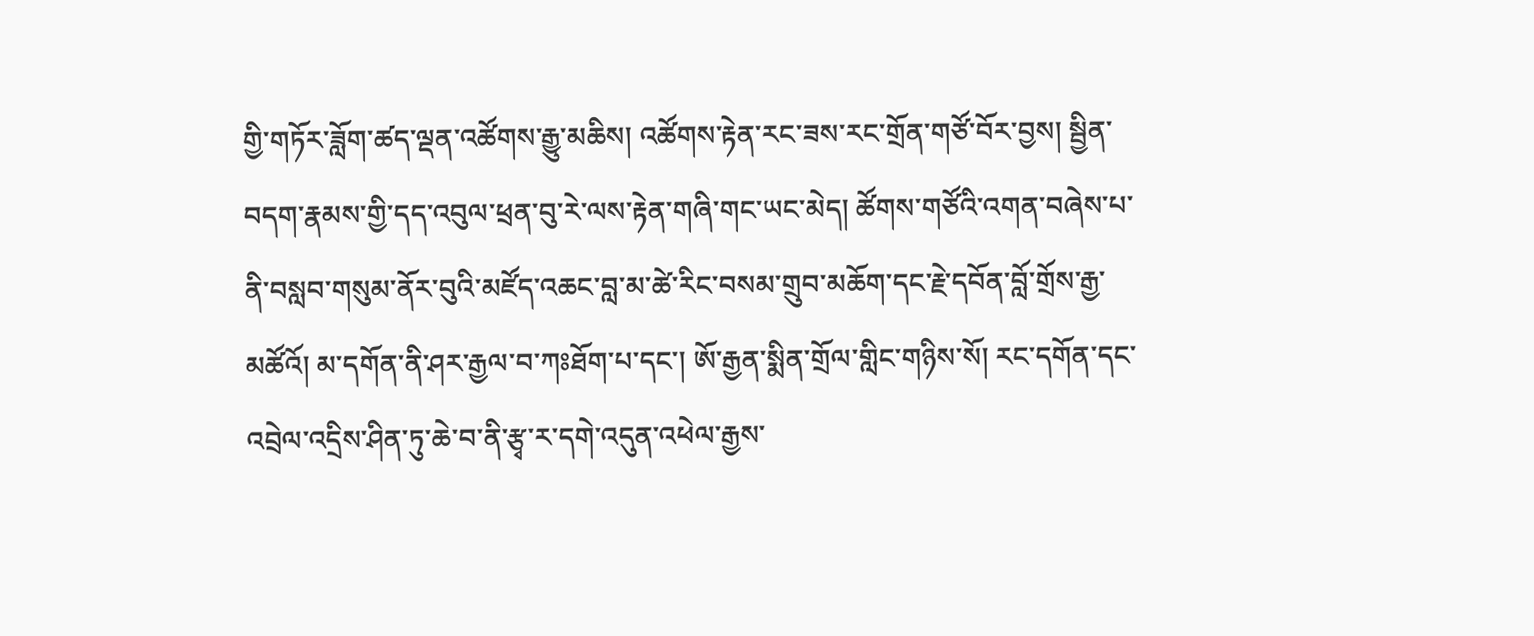གྱི་གཏོར་ཟློག་ཚད་ལྡན་འཚོགས་རྒྱུ་མཆིས། འཚོགས་རྟེན་རང་ཟས་རང་གྲོན་གཙོ་བོར་བྱས། སྦྱིན་བདག་རྣམས་གྱི་དད་འབུལ་ཕྲན་བུ་རེ་ལས་རྟེན་གཞི་གང་ཡང་མེད། ཚོགས་གཙོའི་འགན་བཞེས་པ་ནི་བསླབ་གསུམ་ནོར་བུའི་མཛོད་འཆང་བླ་མ་ཚེ་རིང་བསམ་གྲུབ་མཆོག་དང་རྗེ་དབོན་བློ་གྲོས་རྒྱ་མཚོའོ། མ་དགོན་ནི་ཤར་རྒྱལ་བ་ཀཿཐོག་པ་དང་། ཨོ་རྒྱན་སྨིན་གྲོལ་གླིང་གཉིས་སོ། རང་དགོན་དང་འབྲེལ་འདྲིས་ཤིན་ཏུ་ཆེ་བ་ནི་རྩྭ་ར་དགེ་འདུན་འཕེལ་རྒྱས་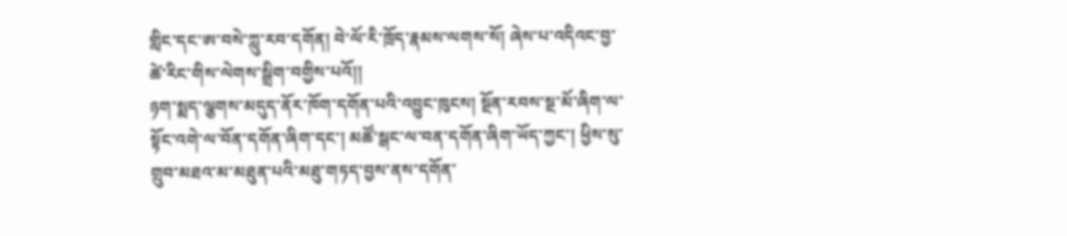གླིང་དང་ཨ་བསེ་ཀླུ་རབ་དགོན། བེ་ལོ་རི་ཁྲོད་རྣམས་ལགས་སོ། ཞེས་པ་འདིའང་བྱ་ཚེ་རིང་གིས་ལེགས་སྒྲིག་བགྱིས་པའོ།།
ཉག་སྨད་ལྕགས་མདུད་ནོར་ཁོག་དགོན་པའི་འབྱུང་ཁུངས། སྔོན་རབས་སྔ་མོ་ཞིག་ལ་སྟོང་འགེ་ལ་བོན་དགོན་ཞིག་དང་། མཚོ་སྒང་ལ་བན་དགོན་ཞིག་ཡོད་ཀྱང་། ཕྱིས་སུ་གྲུབ་མཐའ་མ་མཐུན་པའི་མཐུ་གཏད་བྱས་ནས་དགོན་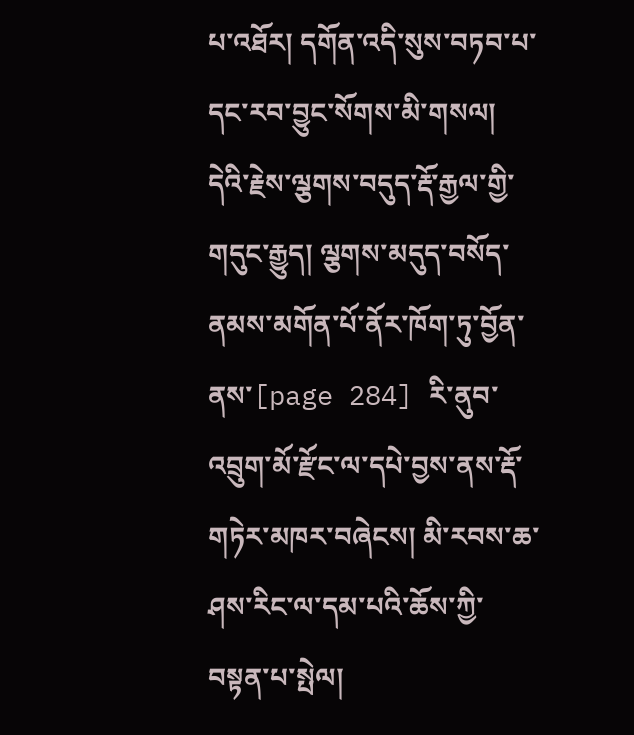པ་འཐོར། དགོན་འདི་སུས་བཏབ་པ་དང་རབ་བྱུང་སོགས་མི་གསལ། དེའི་རྗེས་ལྕགས་བདུད་རྡོ་རྒྱལ་གྱི་གདུང་རྒྱུད། ལྕགས་མདུད་བསོད་ནམས་མགོན་པོ་ནོར་ཁོག་ཏུ་བྱོན་ནས་[page 284] རི་ནུབ་འབྲུག་མོ་རྫོང་ལ་དཔེ་བྱས་ནས་རྡོ་གཏེར་མཁར་བཞེངས། མི་རབས་ཆ་ཤས་རིང་ལ་དམ་པའི་ཆོས་ཀྱི་བསྟན་པ་སྤེལ།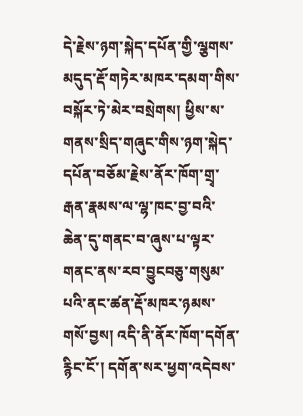དེ་རྗེས་ཉག་སྐེད་དཔོན་གྱི་ལྕགས་མདུད་རྡོ་གཏེར་མཁར་དམག་གིས་བསྐོར་ཏེ་མེར་བསྲེགས། ཕྱིས་ས་གནས་སྲིད་གཞུང་གིས་ཉག་སྐེད་དཔོན་བཅོམ་རྗེས་ནོར་ཁོག་གྲྭ་རྒན་རྣམས་ལ་ལྷ་ཁང་བྱ་བའི་ཆེན་དུ་གནང་བ་ཞུས་པ་ལྟར་གནང་ནས་རབ་བྱུངབཅུ་གསུམ་པའི་ནང་ཚན་རྡོ་མཁར་ཉམས་གསོ་བྱས། འདི་ནི་ནོར་ཁོག་དགོན་རྙིང་ངོ་། དགོན་སར་ཕྱག་འདེབས་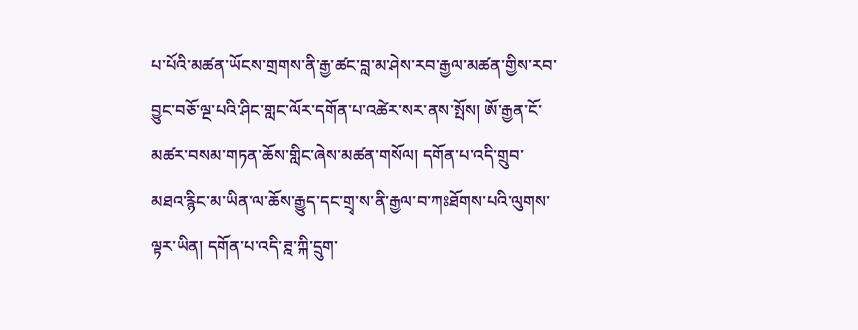པ་པོའི་མཚན་ཡོངས་གྲགས་ནི་རྒྱ་ཚང་བླ་མ་ཤེས་རབ་རྒྱལ་མཚན་གྱིས་རབ་བྱུང་བཅོ་ལྔ་པའི་ཤིང་གླང་ལོར་དགོན་པ་འཚེར་སར་ནས་སྤོས། ཨོ་རྒྱན་ངོ་མཚར་བསམ་གཏན་ཆོས་གླིང་ཞེས་མཚན་གསོལ། དགོན་པ་འདི་གྲུབ་མཐའ་རྙིང་མ་ཡིན་ལ་ཆོས་རྒྱུད་དང་གྲྭ་ས་ནི་རྒྱལ་བ་ཀཿཐོགས་པའི་ལུགས་ལྟར་ཡིན། དགོན་པ་འདི་ཊྰ་ཀྐི་དྲུག་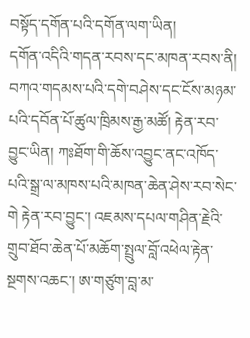བསྟོད་དགོན་པའི་དགོན་ལག་ཡིན།
དགོན་འདིའི་གདན་རབས་དང་མཁན་རབས་ནི། བཀའ་གདམས་པའི་དགེ་བཤེས་དང་ངོས་མཉམ་པའི་དབོན་པོ་ཚུལ་ཁྲིམས་རྒྱ་མཚོ། རྟེན་རབ་བྱུང་ཡིན། ཀཿཐོག་གི་ཆོས་འབྱུང་ནང་འཁོད་པའི་སྒྲ་ལ་མཁས་པའི་མཁན་ཆེན་ཤེས་རབ་སེང་གེ རྟེན་རབ་བྱུང་། འཇམས་དཔལ་གཤིན་རྗེའི་གྲུབ་ཐོབ་ཆེན་པོ་མཆོག་སྤྲུལ་བློ་འཕེལ་རྟེན་སྔགས་འཆང་། ཨ་གཙུག་བླ་མ་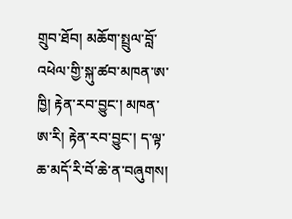གྲུབ་ཐོབ། མཆོག་སྤྲུལ་བློ་འཕེལ་གྱི་སྐུ་ཚབ་མཁན་ཨ་ཁྱི། རྟེན་རབ་བྱུང་། མཁན་ཨ་རི། རྟེན་རབ་བྱུང་། ད་ལྟ་ཆ་མདོ་རི་བོ་ཆེ་ན་བཞུགས།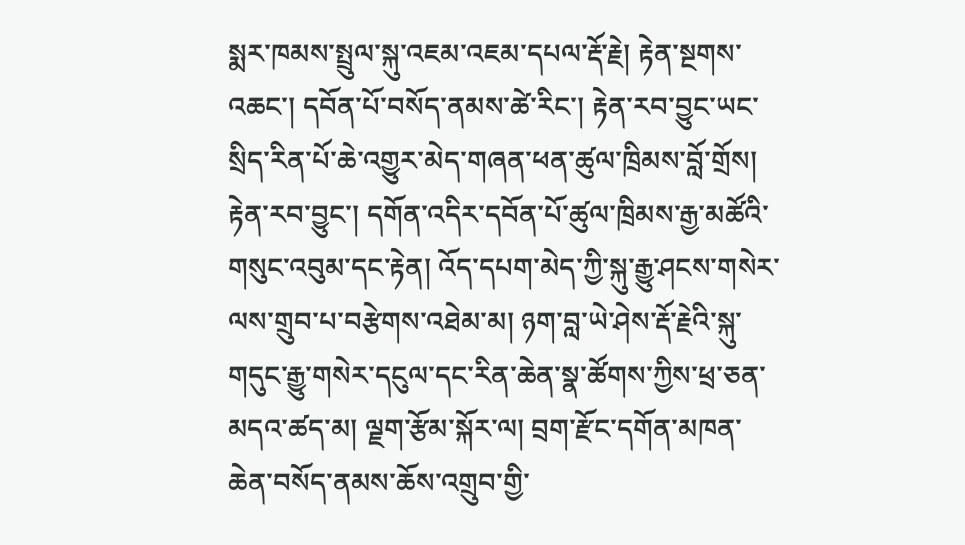སྨར་ཁམས་སྤྲུལ་སྐུ་འཇམ་འཇམ་དཔལ་རྡོ་རྗེ། རྟེན་སྔགས་འཆང་། དབོན་པོ་བསོད་ནམས་ཚེ་རིང་། རྟེན་རབ་བྱུང་ཡང་སྲིད་རིན་པོ་ཆེ་འགྱུར་མེད་གཞན་ཕན་ཚུལ་ཁྲིམས་བློ་གྲོས། རྟེན་རབ་བྱུང་། དགོན་འདིར་དབོན་པོ་ཚུལ་ཁྲིམས་རྒྱ་མཚོའི་གསུང་འབུམ་དང་རྟེན། འོད་དཔག་མེད་ཀྱི་སྐུ་རྒྱུ་ཤངས་གསེར་ལས་གྲུབ་པ་བརྩེགས་འཐེམ་མ། ཉག་བླ་ཡེ་ཤེས་རྡོ་རྗེའི་སྐུ་གདུང་རྒྱུ་གསེར་དངུལ་དང་རིན་ཆེན་སྣ་ཚོགས་ཀྱིས་ཕྲ་ཅན་མདའ་ཚད་མ། ལྗག་རྩོམ་སྐོར་ལ། བྲག་རྫོང་དགོན་མཁན་ཆེན་བསོད་ནམས་ཆོས་འགྲུབ་གྱི་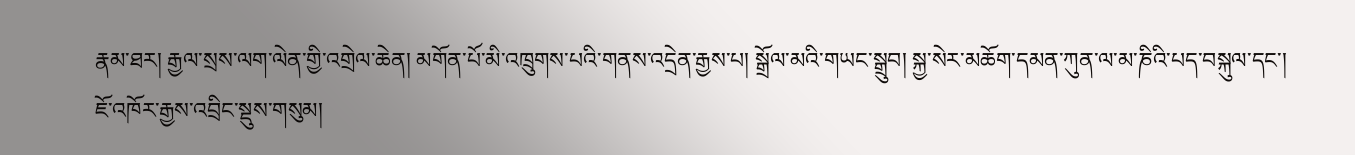རྣམ་ཐར། རྒྱལ་སྲས་ལག་ལེན་གྱི་འགྲེལ་ཆེན། མགོན་པོ་མི་འཁྲུགས་པའི་གནས་འདྲེན་རྒྱས་པ། སྒྲོལ་མའི་གཡང་སྒྲུབ། སྐྱ་སེར་མཆོག་དམན་ཀུན་ལ་མ་ཎིའི་པད་བསྐུལ་དང་། ཇོ་འཁོར་རྒྱས་འབྲིང་སྡུས་གསུམ།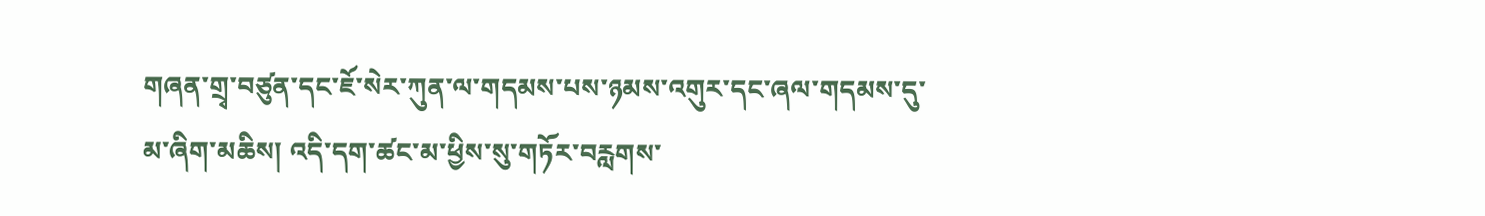གཞན་གྲྭ་བཙུན་དང་ཇོ་སེར་ཀུན་ལ་གདམས་པས་ཉམས་འགུར་དང་ཞལ་གདམས་དུ་མ་ཞིག་མཆིས། འདི་དག་ཚང་མ་ཕྱིས་སུ་གཏོར་བརླགས་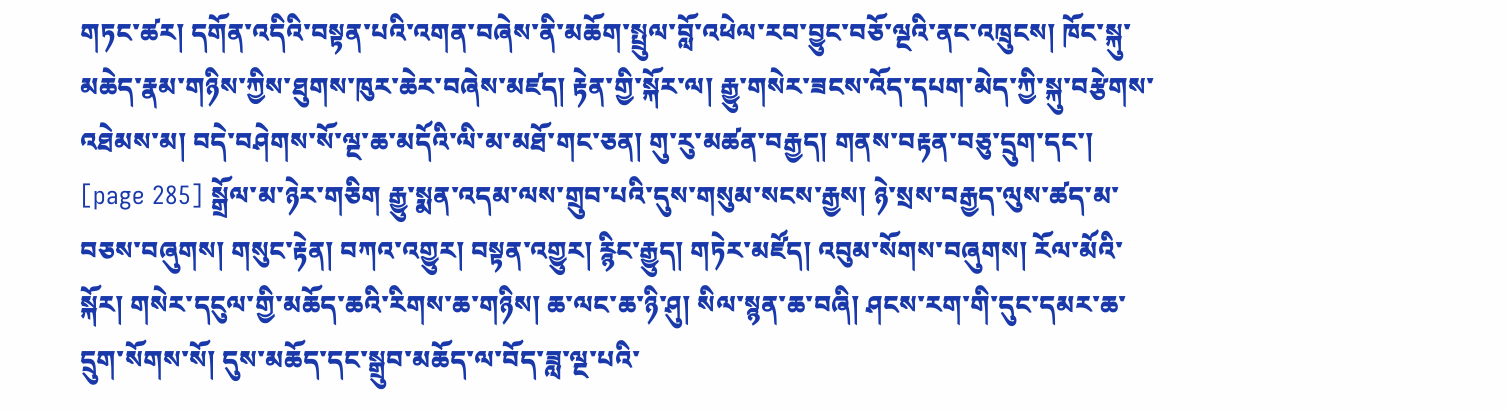གཏང་ཚར། དགོན་འདིའི་བསྟན་པའི་འགན་བཞེས་ནི་མཆོག་སྤྲུལ་བློ་འཕེལ་རབ་བྱུང་བཅོ་ལྔའི་ནང་འཁྲུངས། ཁོང་སྐུ་མཆེད་རྣམ་གཉིས་ཀྱིས་ཐུགས་ཁུར་ཆེར་བཞེས་མཛད། རྟེན་གྱི་སྐོར་ལ། རྒྱུ་གསེར་ཟངས་འོད་དཔག་མེད་ཀྱི་སྐུ་བརྩེགས་འཐེམས་མ། བདེ་བཤེགས་སོ་ལྔ་ཆ་མདོའི་ལི་མ་མཐོ་གང་ཅན། གུ་རུ་མཚན་བརྒྱད། གནས་བརྟན་བཅུ་དྲུག་དང་། [page 285] སྒྲོལ་མ་ཉེར་གཅིག རྒྱུ་སྨན་འདམ་ལས་གྲུབ་པའི་དུས་གསུམ་སངས་རྒྱས། ཉེ་སྲས་བརྒྱད་ལུས་ཚད་མ་བཅས་བཞུགས། གསུང་རྟེན། བཀའ་འགྱུར། བསྟན་འགྱུར། རྙིང་རྒྱུད། གཏེར་མཛོད། འབུམ་སོགས་བཞུགས། རོལ་མོའི་སྐོར། གསེར་དངུལ་གྱི་མཆོད་ཆའི་རིགས་ཆ་གཉིས། ཆ་ལང་ཆ་ཉི་ཤུ། སིལ་སྙན་ཆ་བཞི། ཤངས་རག་གི་དུང་དམར་ཆ་དྲུག་སོགས་སོ། དུས་མཆོད་དང་སྒྲུབ་མཆོད་ལ་བོད་ཟླ་ལྔ་པའི་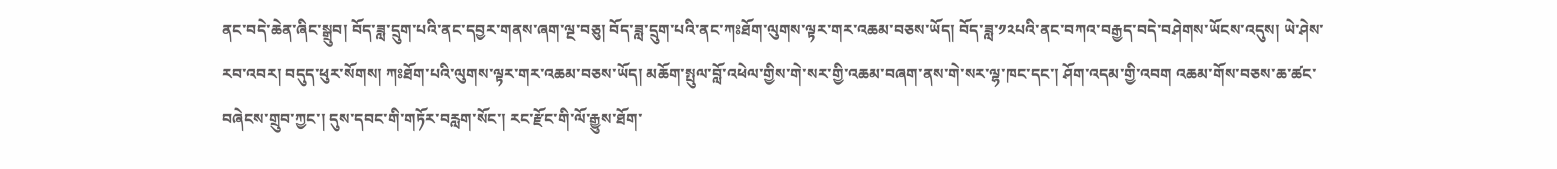ནང་བདེ་ཆེན་ཞིང་སྒྲུབ། བོད་ཟླ་དྲུག་པའི་ནང་དབྱར་གནས་ཞག་ལྔ་བཅུ། བོད་ཟླ་དྲུག་པའི་ནང་ཀཿཐོག་ལུགས་ལྟར་གར་འཆམ་བཅས་ཡོད། བོད་ཟླ་༡༢པའི་ནང་བཀའ་བརྒྱད་བདེ་བཤེགས་ཡོངས་འདུས། ཡེ་ཤེས་རབ་འབར། བདུད་ཕུར་སོགས། ཀཿཐོག་པའི་ལུགས་ལྟར་གར་འཆམ་བཅས་ཡོད། མཆོག་སྤུལ་བློ་འཕེལ་གྱིས་གེ་སར་གྱི་འཆམ་བཞག་ནས་གེ་སར་ལྷ་ཁང་དང་། ཤོག་འདམ་གྱི་འབག འཆམ་གོས་བཅས་ཆ་ཚང་བཞེངས་གྲུབ་ཀྱང་། དུས་དབང་གི་གཏོར་བརླག་སོང་། རང་རྫོང་གི་ལོ་རྒྱུས་ཐོག་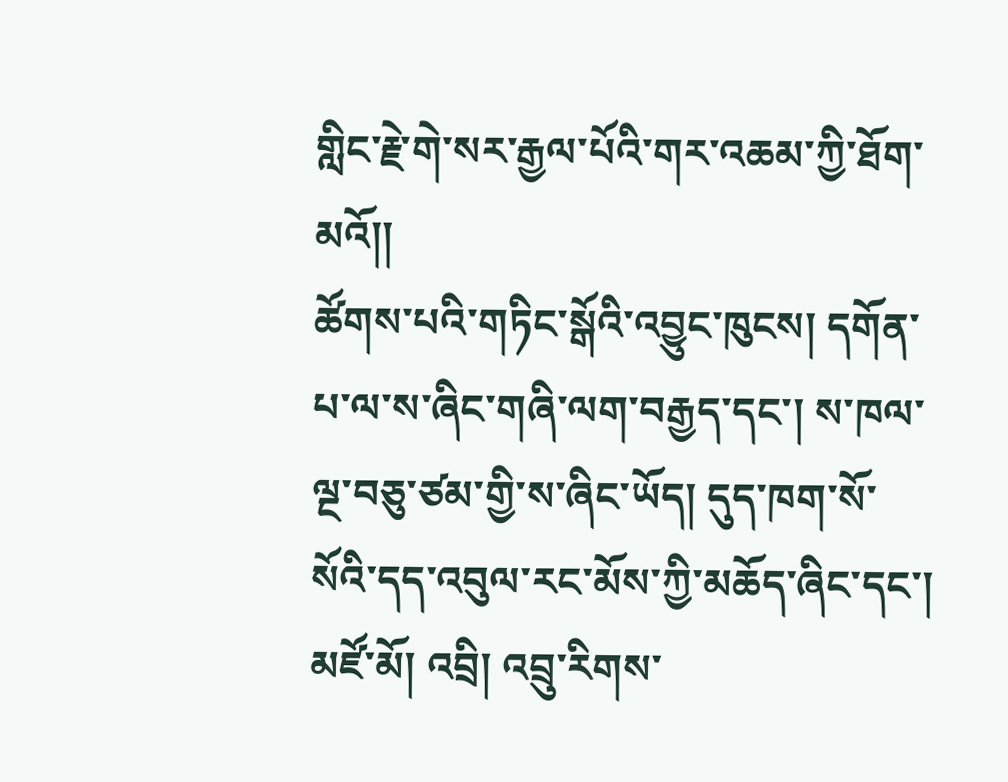གླིང་རྗེ་གེ་སར་རྒྱལ་པོའི་གར་འཆམ་ཀྱི་ཐོག་མའོ།།
ཚོགས་པའི་གཏིང་སྒོའི་འབྱུང་ཁུངས། དགོན་པ་ལ་ས་ཞིང་གཞི་ལག་བརྒྱད་དང་། ས་ཁལ་ལྔ་བཅུ་ཙམ་གྱི་ས་ཞིང་ཡོད། དུད་ཁག་སོ་སོའི་དད་འབུལ་རང་མོས་ཀྱི་མཆོད་ཞིང་དང་། མཛོ་མོ། འབྲི། འབྲུ་རིགས་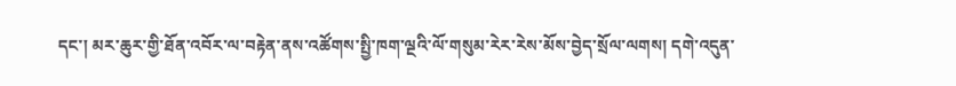དང་། མར་ཆུར་གྱི་ཐོན་འབོར་ལ་བརྟེན་ནས་འཚོགས་སྤྱི་ཁག་ལྔའི་ལོ་གསུམ་རེར་རེས་མོས་བྱེད་སྲོལ་ལགས། དགེ་འདུན་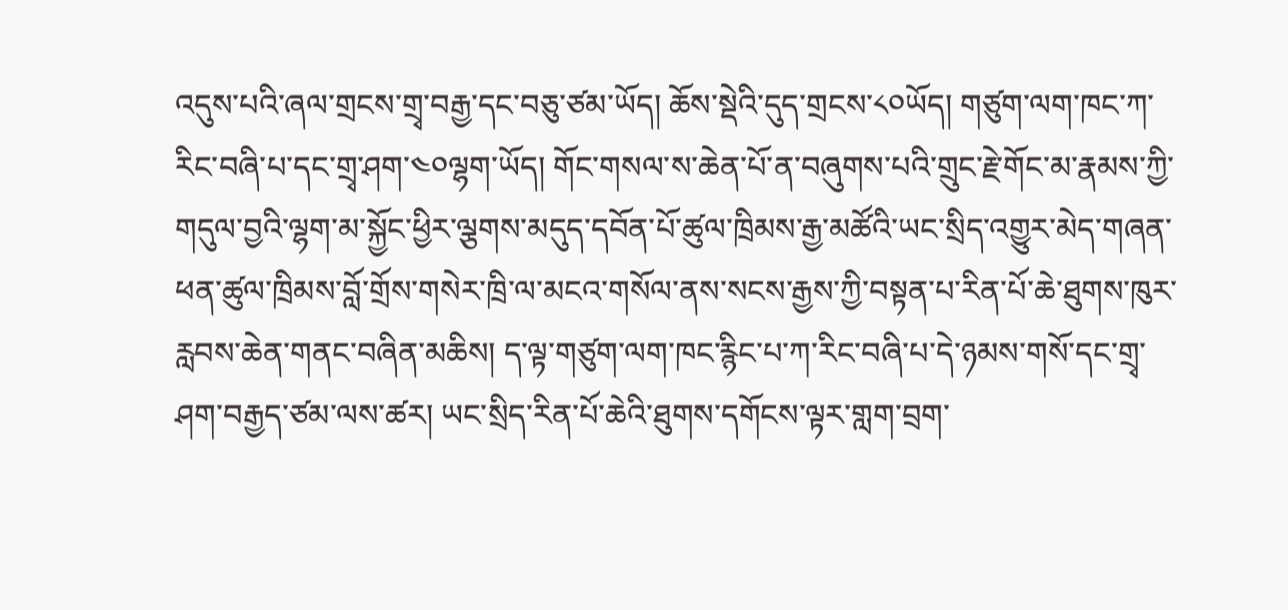འདུས་པའི་ཞལ་གྲངས་གྲྭ་བརྒྱ་དང་བཅུ་ཙམ་ཡོད། ཆོས་སྡེའི་དུད་གྲངས་༨༠ཡོད། གཙུག་ལག་ཁང་ཀ་རིང་བཞི་པ་དང་གྲྭ་ཤག་༤༠ལྷག་ཡོད། གོང་གསལ་ས་ཆེན་པོ་ན་བཞུགས་པའི་གྲུང་རྗེ་གོང་མ་རྣམས་ཀྱི་གདུལ་བྱའི་ལྷག་མ་སྐྱོང་ཕྱིར་ལྕགས་མདུད་དབོན་པོ་ཚུལ་ཁྲིམས་རྒྱ་མཚོའི་ཡང་སྲིད་འགྱུར་མེད་གཞན་ཕན་ཚུལ་ཁྲིམས་བློ་གྲོས་གསེར་ཁྲི་ལ་མངའ་གསོལ་ནས་སངས་རྒྱས་ཀྱི་བསྟན་པ་རིན་པོ་ཆེ་ཐུགས་ཁུར་རླབས་ཆེན་གནང་བཞིན་མཆིས། ད་ལྟ་གཙུག་ལག་ཁང་རྙིང་པ་ཀ་རིང་བཞི་པ་དེ་ཉམས་གསོ་དང་གྲྭ་ཤག་བརྒྱད་ཙམ་ལས་ཚར། ཡང་སྲིད་རིན་པོ་ཆེའི་ཐུགས་དགོངས་ལྟར་གླག་བྲག་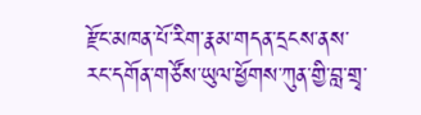རྫོང་མཁན་པོ་རིག་རྣམ་གདན་དྲངས་ནས་རང་དགོན་གཙོས་ཡུལ་ཕྱོགས་ཀུན་གྱི་བླ་གྲྭ་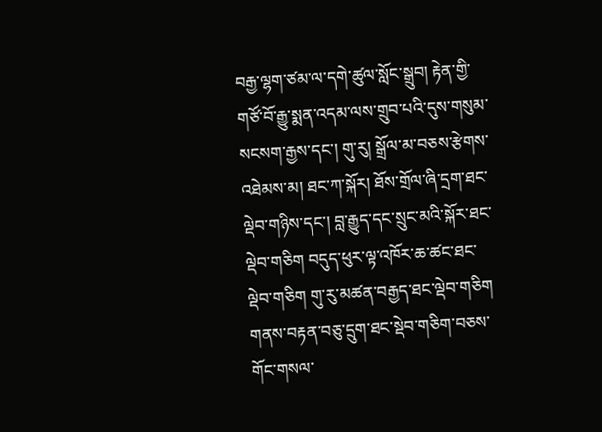བརྒྱ་ལྷག་ཙམ་ལ་དགེ་ཚུལ་སློང་སྒྲུབ། རྟེན་གྱི་གཙོ་བོ་རྒྱུ་སྨན་འདམ་ལས་གྲུབ་པའི་དུས་གསུམ་སངསག་རྒྱས་དང་། གུ་རུ། སྒྲོལ་མ་བཅས་རྩེགས་འཐེམས་མ། ཐང་ཀ་སྐོར། ཐོས་གྲོལ་ཞི་དྲག་ཐང་ལྡེབ་གཉིས་དང་། བླ་རྒྱུད་དང་སྲུང་མའི་སྐོར་ཐང་ལྡེབ་གཅིག བདུད་ཕུར་ལྟ་འཁོར་ཆ་ཚང་ཐང་ལྡེབ་གཅིག གུ་རུ་མཚན་བརྒྱད་ཐང་ལྡེབ་གཅིག གནས་བརྟན་བཅུ་དྲུག་ཐང་སྡེབ་གཅིག་བཅས་གོང་གསལ་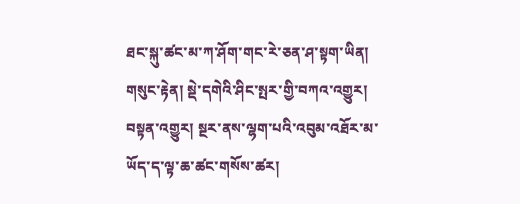ཐང་སྐུ་ཚང་མ་ཀ་ཤོག་གང་རེ་ཅན་ཤ་སྟག་ཡིན། གསུང་རྟེན། སྡེ་དགེའི་ཤིང་སྤར་གྱི་བཀའ་འགྱུར། བསྟན་འགྱུར། སྔར་ནས་ལྷག་པའི་འབུམ་འཐོར་མ་ཡོད་ད་ལྟ་ཆ་ཚང་གསོས་ཚར།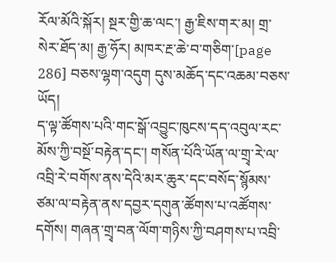རོལ་མོའི་སྐོར། སྔར་གྱི་ཆ་ལང་། རྒྱ་ཇིས་གར་མ། གྲ་སེར་ཐོད་མ། རྒྱ་ཧོར། མཁར་རྔ་ཆེ་བ་གཅིག་[page 286] བཅས་ལྷག་འདུག དུས་མཆོད་དང་འཆམ་བཅས་ཡོད།
ད་ལྟ་ཚོགས་པའི་གང་སྒོ་འབྱུང་ཁུངས་དད་འབུལ་རང་མོས་ཀྱི་བསྔོ་བརྟེན་དང་། གསོན་པོའི་ཡོན་ལ་གྲྭ་རེ་ལ་འབྲི་རེ་བགོས་ནས་དེའི་མར་ཆུར་དང་བསོད་སྙོམས་ཙམ་ལ་བརྟེན་ནས་དབྱར་དགུན་ཚོགས་པ་འཚོགས་དགོས། གཞན་གྲྭ་བན་ལོག་གཉིས་ཀྱི་བཤགས་པ་འབྲི་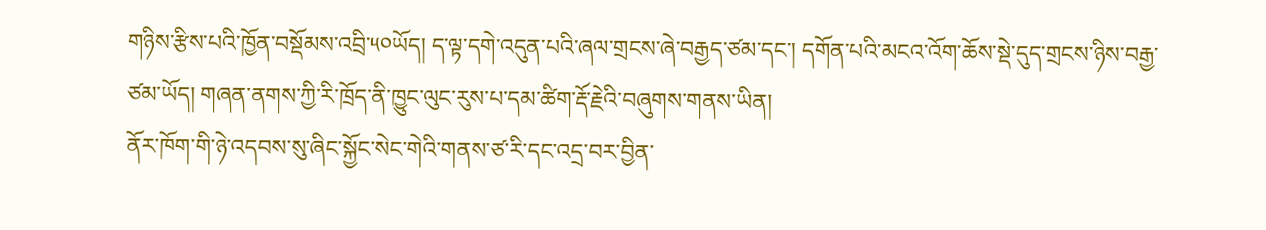གཉིས་རྩིས་པའི་ཁྱོན་བསྡོམས་འབྲི་༥༠ཡོད། ད་ལྟ་དགེ་འདུན་པའི་ཞལ་གྲངས་ཞེ་བརྒྱད་ཙམ་དང་། དགོན་པའི་མངའ་འོག་ཆོས་སྡེ་དུད་གྲངས་ཉིས་བརྒྱ་ཙམ་ཡོད། གཞན་ནགས་ཀྱི་རི་ཁྲོད་ནི་ཁྱུང་ལུང་རུས་པ་དམ་ཚིག་རྡོ་རྗེའི་བཞུགས་གནས་ཡིན།
ནོར་ཁོག་གི་ཉེ་འདབས་སུ་ཞིང་སྐྱོང་སེང་གེའི་གནས་ཙ་རི་དང་འདྲ་བར་བྱིན་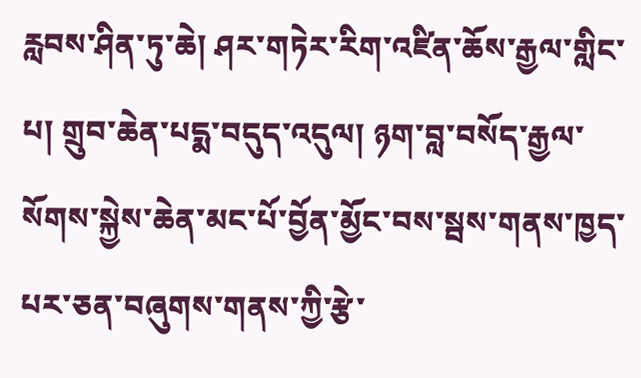རླབས་ཤིན་ཏུ་ཆེ། ཤར་གཏེར་རིག་འཛིན་ཆོས་རྒྱལ་གླིང་པ། གྲུབ་ཆེན་པདྨ་བདུད་འདུལ། ཉག་བླ་བསོད་རྒྱལ་སོགས་སྐྱེས་ཆེན་མང་པོ་བྱོན་མྱོང་བས་སྦས་གནས་ཁྱད་པར་ཅན་བཞུགས་གནས་ཀྱི་རྩེ་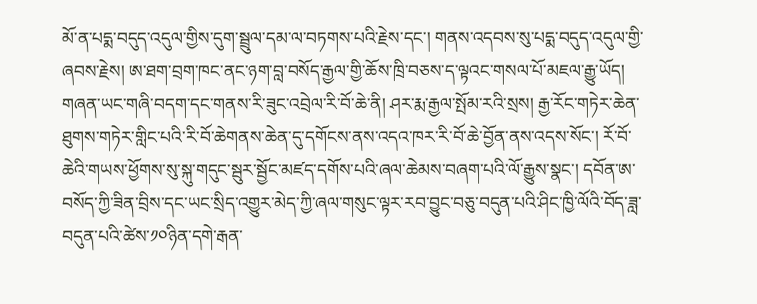མོ་ན་པདྨ་བདུད་འདུལ་གྱིས་དུག་སྦྲུལ་དམ་ལ་བཏགས་པའི་རྗེས་དང་། གནས་འདབས་སུ་པདྨ་བདུད་འདུལ་གྱི་ཞབས་རྗེས། ཨ་ཐག་བྲག་ཁང་ནང་ཉག་བླ་བསོད་རྒྱལ་གྱི་ཆོས་ཁྲི་བཅས་ད་ལྟའང་གསལ་པོ་མཇལ་རྒྱུ་ཡོད། གཞན་ཡང་གཞི་བདག་དང་གནས་རི་ཟུང་འབྲེལ་རི་བོ་ཆེ་ནི། ཤར་རྨ་རྒྱལ་སྤོམ་རའི་སྲས། རྒྱ་རོང་གཏེར་ཆེན་ཐུགས་གཏེར་གླིང་པའི་རི་བོ་ཆེགནས་ཆེན་དུ་དགོངས་ནས་འདའ་ཁར་རི་བོ་ཆེ་བྱོན་ནས་འདས་སོང་། རོ་བོ་ཆེའི་གཡས་ཕྱོགས་སུ་སྐུ་གདུང་སྦུར་སྦྱོང་མཛད་དགོས་པའི་ཞལ་ཆེམས་བཞག་པའི་ལོ་རྒྱུས་སྣང་། དབོན་ཨ་བསོད་ཀྱི་ཟིན་བྲིས་དང་ཡང་སྲིད་འགྱུར་མེད་ཀྱི་ཞལ་གསུང་ལྟར་རབ་བྱུང་བཅུ་བདུན་པའི་ཤིང་ཁྱི་ལོའི་བོད་ཟླ་བདུན་པའི་ཚེས་༡༠ཉིན་དགེ་རྒན་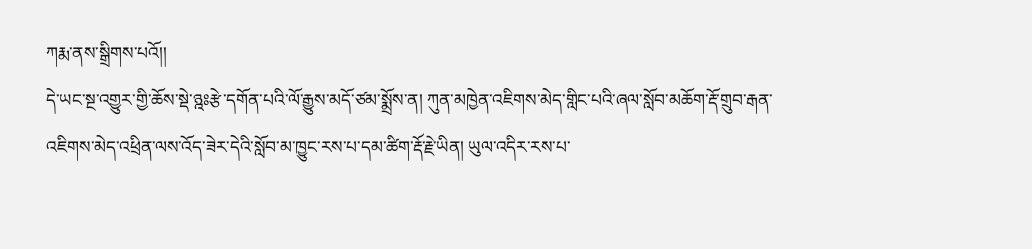ཀརྨ་ནས་སྒྲིགས་པའོ།།
དེ་ཡང་སྔ་འགྱུར་གྱི་ཆོས་སྡེ་ཉྰཿརྩེ་དགོན་པའི་ལོ་རྒྱུས་མདོ་ཙམ་སྨྲོས་ན། ཀུན་མཁྱེན་འཇིགས་མེད་གླིང་པའི་ཞལ་སློབ་མཆོག་རྡོ་གྲུབ་རྒན་འཇིགས་མེད་འཕྲིན་ལས་འོད་ཟེར་དེའི་སློབ་མ་ཁྱུང་རས་པ་དམ་ཚིག་རྡོ་རྗེ་ཡིན། ཡུལ་འདིར་རས་པ་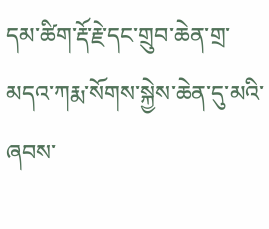དམ་ཚིག་རྡོ་རྗེ་དང་གྲུབ་ཆེན་གྲ་མདའ་ཀརྨ་སོགས་སྐྱེས་ཆེན་དུ་མའི་ཞབས་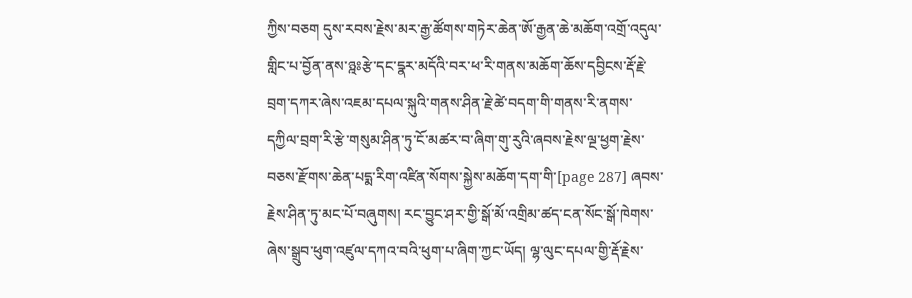ཀྱིས་བཅག དུས་རབས་རྗེས་མར་རྒྱ་ཚོགས་གཏེར་ཆེན་ཨོ་རྒྱན་ཆེ་མཆོག་འགྲོ་འདུལ་གླིང་པ་བྱོན་ནས་ཉྰཿརྩེ་དང་དྣར་མདོའི་བར་ཕ་རི་གནས་མཆོག་ཆོས་དབྱིངས་རྡོ་རྗེ་བྲག་དཀར་ཞེས་འཇམ་དཔལ་སྐུའི་གནས་ཤིན་རྗེ་ཚེ་བདག་གི་གནས་རི་ནགས་དཀྱིལ་བྲག་རི་རྩེ་གསུམ་ཤིན་ཏུ་ངོ་མཚར་བ་ཞིག་གུ་རུའི་ཞབས་རྗེས་ལྔ་ཕྱག་རྗེས་བཅས་རྫོགས་ཆེན་པདྨ་རིག་འཛིན་སོགས་སྐྱེས་མཆོག་དག་གི་[page 287] ཞབས་རྗེས་ཤིན་ཏུ་མང་པོ་བཞུགས། རང་བྱུང་ཤར་གྱི་སྒོ་མོ་འགྲིམ་ཚད་ངན་སོང་སྒོ་ཁེགས་ཞེས་སྒྲུབ་ཕུག་འཛུལ་དཀའ་བའི་ཕུག་པ་ཞིག་ཀྱང་ཡོད། ལྷ་ལུང་དཔལ་གྱི་རྡོ་རྗེས་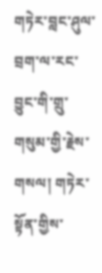གཏེར་བླང་ཤུལ་བྲག་ལ་རང་བྱུང་གི་གྲུ་གསུམ་གྱི་རྗེས་གསལ། གཏེར་སྟོན་གྱིས་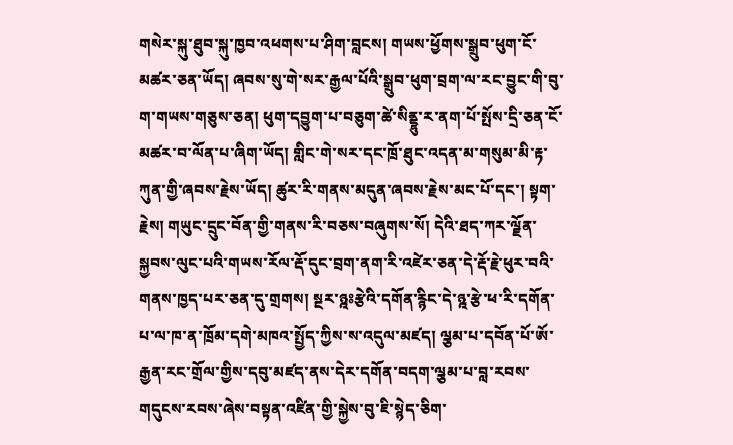གསེར་སྐུ་ཐུབ་སྐུ་ཁྱབ་འཕགས་པ་ཤིག་བླངས། གཡས་ཕྱོགས་སྒྲུབ་ཕུག་ངོ་མཚར་ཅན་ཡོད། ཞབས་སུ་གེ་སར་རྒྱལ་པོའི་སྒྲུབ་ཕུག་བྲག་ལ་རང་བྱུང་གི་བུ་ག་གཡས་གཅུས་ཅན། ཕུག་དབྱུག་པ་བཅུག་ཚེ་སིནྡྷུ་ར་ནག་པོ་སྤོས་དྲི་ཅན་ངོ་མཚར་བ་ལོན་པ་ཞིག་ཡོད། གླིང་གེ་སར་དང་ཁྲོ་ཐུང་འདན་མ་གསུམ་མི་རྟ་ཀུན་གྱི་ཞབས་རྗེས་ཡོད། ཚུར་རི་གནས་མདུན་ཞབས་རྗེས་མང་པོ་དང་། སྟག་རྗེས། གཡུང་དྲུང་བོན་གྱི་གནས་རི་བཅས་བཞུགས་སོ། དེའི་ཐད་ཀར་ལྗོན་སྐྱབས་ལུང་པའི་གཡས་རོལ་རྡོ་དུང་བྲག་ནག་རི་འཛེར་ཅན་དེ་རྡོ་རྗེ་ཕུར་བའི་གནས་ཁྱད་པར་ཅན་དུ་གྲགས། སྔར་ཉྰཿརྩེའི་དགོན་རྙིང་དེ་ཉྰ་རྩེ་ཕ་རི་དགོན་པ་ལ་ཁ་ན་ཁྲོམ་དགེ་མཁའ་སྤྱོད་ཀྱིས་ས་འདུལ་མཛད། ལྕམ་པ་དབོན་པོ་ཨོ་རྒྱན་རང་གྲོལ་གྱིས་དབུ་མཛད་ནས་དེར་དགོན་བདག་ལྕམ་པ་བླ་རབས་གདུངས་རབས་ཞེས་བསྟན་འཛིན་གྱི་སྐྱེས་བུ་ཇི་སྙེད་ཅིག་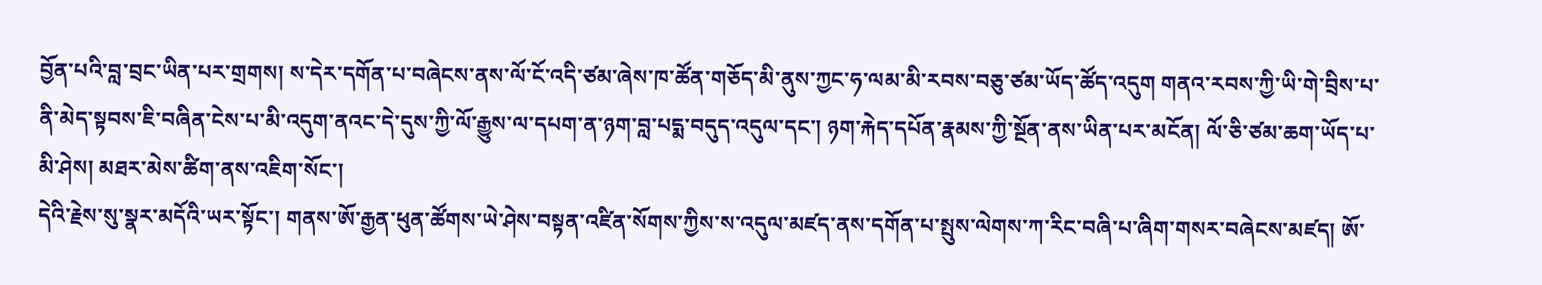བྱོན་པའི་བླ་བྲང་ཡིན་པར་གྲགས། ས་དེར་དགོན་པ་བཞེངས་ནས་ལོ་ངོ་འདི་ཙམ་ཞེས་ཁ་ཚོན་གཅོད་མི་ནུས་ཀྱང་ཧ་ལམ་མི་རབས་བཅུ་ཙམ་ཡོད་ཚོད་འདུག གནའ་རབས་ཀྱི་ཡི་གེ་བྲིས་པ་ནི་མེད་སྟབས་ཇི་བཞིན་ངེས་པ་མི་འདུག་ནའང་དེ་དུས་ཀྱི་ལོ་རྒྱུས་ལ་དཔག་ན་ཉག་བླ་པདྨ་བདུད་འདུལ་དང་། ཉག་རྐེད་དཔོན་རྣམས་ཀྱི་སྔོན་ནས་ཡིན་པར་མངོན། ལོ་ཅི་ཙམ་ཆག་ཡོད་པ་མི་ཤེས། མཐར་མེས་ཚིག་ནས་འཇིག་སོང་།
དེའི་རྗེས་སུ་སྣར་མདོའི་ཡར་སྟོང་། གནས་ཨོ་རྒྱན་ཕུན་ཚོགས་ཡེ་ཤེས་བསྟན་འཛིན་སོགས་ཀྱིས་ས་འདུལ་མཛད་ནས་དགོན་པ་སྤུས་ལེགས་ཀ་རིང་བཞི་པ་ཞིག་གསར་བཞེངས་མཛད། ཨོ་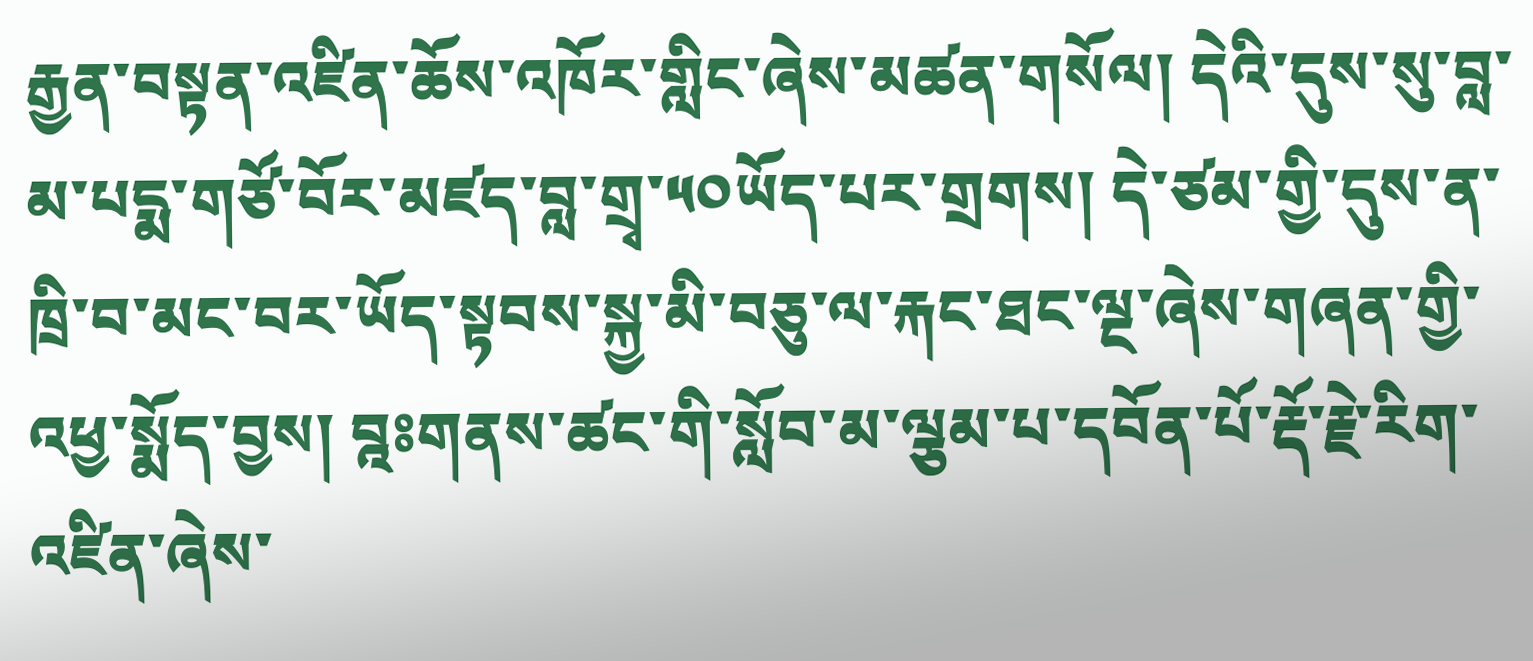རྒྱན་བསྟན་འཛིན་ཆོས་འཁོར་གླིང་ཞེས་མཚན་གསོལ། དེའི་དུས་སུ་བླ་མ་པདྨ་གཙོ་བོར་མཛད་བླ་གྲྭ་༥༠ཡོད་པར་གྲགས། དེ་ཙམ་གྱི་དུས་ན་ཁྲི་བ་མང་བར་ཡོད་སྟབས་སྐྱ་མི་བཅུ་ལ་རྐང་ཐང་ལྔ་ཞེས་གཞན་གྱི་འཕྱ་སྨོད་བྱས། བྰཿགནས་ཚང་གི་སློབ་མ་ལྕམ་པ་དབོན་པོ་རྡོ་རྗེ་རིག་འཛིན་ཞེས་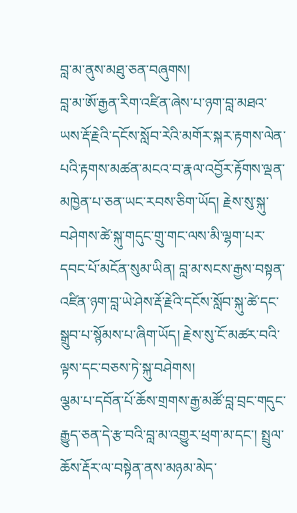བླ་མ་ནུས་མཐུ་ཅན་བཞུགས།
བླ་མ་ཨོ་རྒྱན་རིག་འཛིན་ཞེས་པ་ཉག་བླ་མཐའ་ཡས་རྡོ་རྗེའི་དངོས་སློབ་རེའི་མགོར་སྐར་རྟགས་ལེན་པའི་རྟགས་མཚན་མངའ་བ་རྣལ་འབྱོར་རྟོགས་ལྡན་མཁྱེན་པ་ཅན་ཡང་རབས་ཅིག་ཡོད། རྗེས་སུ་སྐུ་བཤེགས་ཚེ་སྐུ་གདུང་གྲུ་གང་ལས་མི་ལྷག་པར་དབང་པོ་མངོན་སུམ་ཡིན། བླ་མ་སངས་རྒྱས་བསྟན་འཛིན་ཉག་བླ་ཡེ་ཤེས་རྡོ་རྗེའི་དངོས་སློབ་སྐུ་ཚེ་དང་སྒྲུབ་པ་སྙོམས་པ་ཞིག་ཡོད། རྗེས་སུ་ངོ་མཚར་བའི་ལྟས་དང་བཅས་ཏེ་སྐུ་བཤེགས།
ལྕམ་པ་དབོན་པོ་ཆོས་གྲགས་རྒྱ་མཚོ་བླ་བྲང་གདུང་རྒྱུད་ཅན་དེ་རྩ་བའི་བླ་མ་འགྱུར་ཕྲག་མ་དང་། སྤྲུལ་ཆོས་རྡོར་ལ་བསྟེན་ནས་མཉམ་མེད་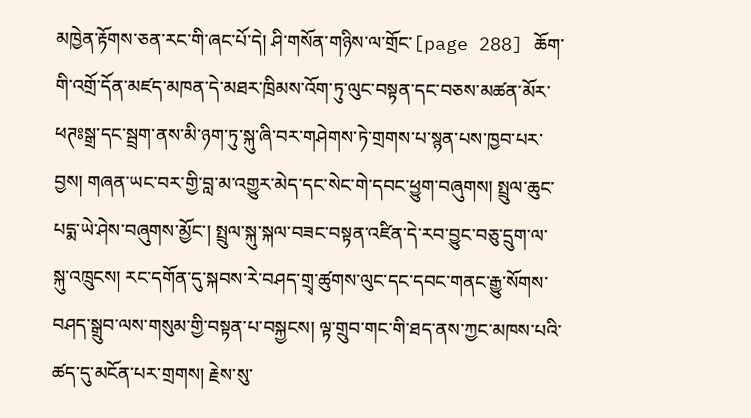མཁྱེན་རྟོགས་ཅན་རང་གི་ཞང་པོ་དེ། ཤི་གསོན་གཉིས་ལ་གྲོང་[page 288] ཆོག་གི་འགྲོ་དོན་མཛད་མཁན་དེ་མཐར་ཁྲིམས་འོག་ཏུ་ལུང་བསྟན་དང་བཅས་མཚན་མོར་ཕཊཿསྒྲ་དང་སྦྲག་ནས་མི་ཉག་ཏུ་སྐུ་ཞི་བར་གཤེགས་ཏེ་གྲགས་པ་སྙན་པས་ཁྱབ་པར་བྱས། གཞན་ཡང་བར་གྱི་བླ་མ་འགྱུར་མེད་དང་སེང་གེ་དབང་ཕྱུག་བཞུགས། སྤྲུལ་ཆུང་པདྨ་ཡེ་ཤེས་བཞུགས་མྱོང་། སྤྲུལ་སྐུ་སྐལ་བཟང་བསྟན་འཛིན་དེ་རབ་བྱུང་བཅུ་དྲུག་ལ་སྐུ་འཁྲུངས། རང་དགོན་དུ་སྐབས་རེ་བཤད་གྲྭ་ཚུགས་ལུང་དང་དབང་གནང་རྒྱུ་སོགས་བཤད་སྒྲུབ་ལས་གསུམ་གྱི་བསྟན་པ་བསྐྱངས། ལྟ་གྲུབ་གང་གི་ཐད་ནས་ཀྱང་མཁས་པའི་ཚད་དུ་མངོན་པར་གྲགས། རྗེས་སུ་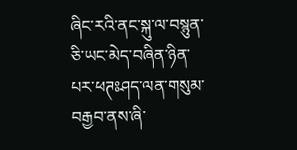ཞིང་རའི་ནང་སྐུ་ལ་བསྙུན་ཅི་ཡང་མེད་བཞིན་ཉིན་པར་ཕཊཿཤད་ལན་གསུམ་བརྒྱབ་ནས་ཞི་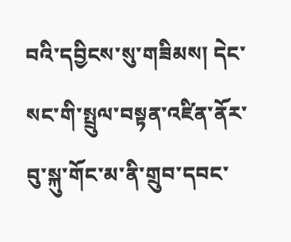བའི་དབྱིངས་སུ་གཟིམས། དེང་སང་གི་སྤྲུལ་བསྟན་འཛིན་ནོར་བུ་སྐུ་གོང་མ་ནི་གྲུབ་དབང་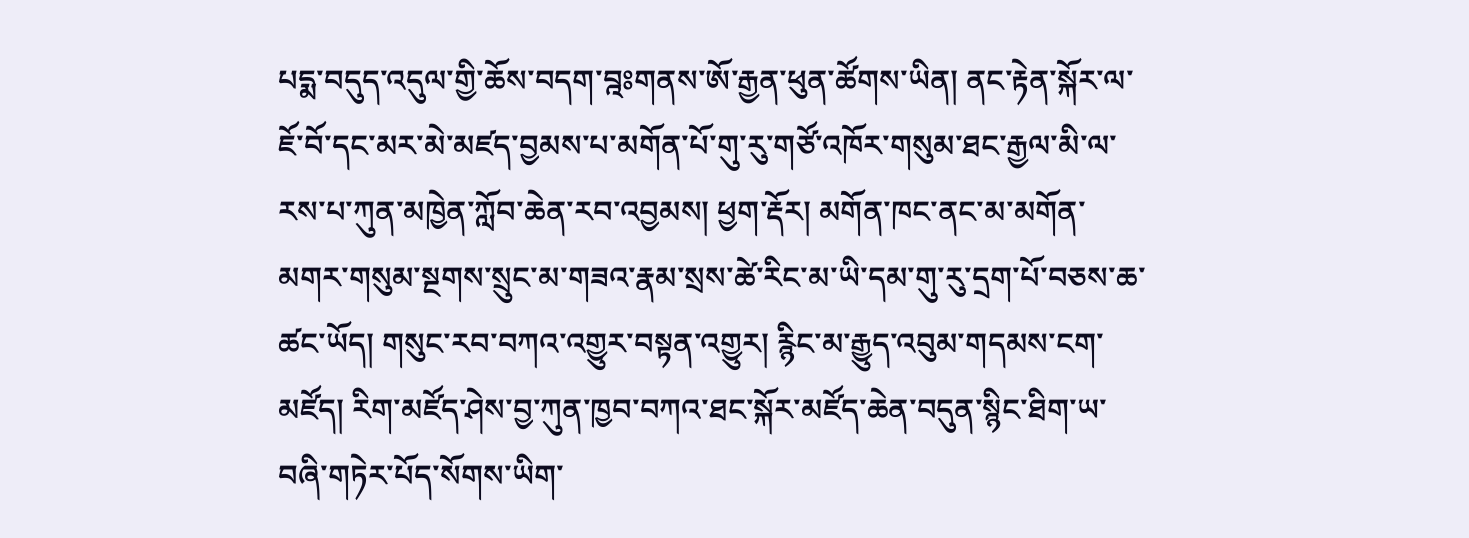པདྨ་བདུད་འདུལ་གྱི་ཆོས་བདག་བྰཿགནས་ཨོ་རྒྱན་ཕུན་ཚོགས་ཡིན། ནང་རྟེན་སྐོར་ལ་ཇོ་བོ་དང་མར་མེ་མཛད་བྱམས་པ་མགོན་པོ་གུ་རུ་གཙོ་འཁོར་གསུམ་ཐང་རྒྱལ་མི་ལ་རས་པ་ཀུན་མཁྱེན་ཀློབ་ཆེན་རབ་འབྱམས། ཕྱག་རྡོར། མགོན་ཁང་ནང་མ་མགོན་མགར་གསུམ་སྔགས་སྲུང་མ་གཟའ་རྣམ་སྲས་ཚེ་རིང་མ་ཡི་དམ་གུ་རུ་དྲག་པོ་བཅས་ཆ་ཚང་ཡོད། གསུང་རབ་བཀའ་འགྱུར་བསྟན་འགྱུར། རྙིང་མ་རྒྱུད་འབུམ་གདམས་ངག་མཛོད། རིག་མཛོད་ཤེས་བྱ་ཀུན་ཁྱབ་བཀའ་ཐང་སྐོར་མཛོད་ཆེན་བདུན་སྙིང་ཐིག་ཡ་བཞི་གཏེར་པོད་སོགས་ཡིག་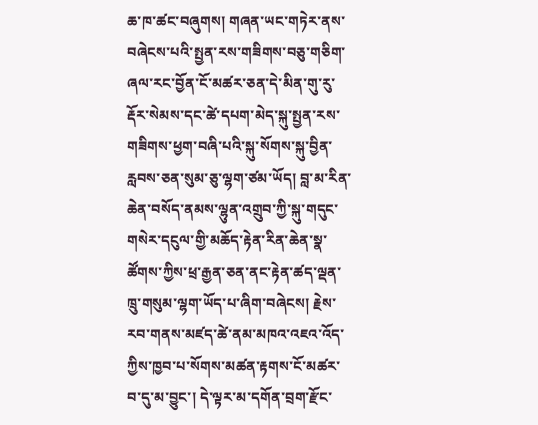ཆ་ཁ་ཚང་བཞུགས། གཞན་ཡང་གཏེར་ནས་བཞེངས་པའི་སྤྱན་རས་གཟིགས་བཅུ་གཅིག་ཞལ་རང་བྱོན་ངོ་མཚར་ཅན་དེ་མིན་གུ་རུ་རྡོར་སེམས་དང་ཚེ་དཔག་མེད་སྐུ་སྤྱན་རས་གཟིགས་ཕྱག་བཞི་པའི་སྐུ་སོགས་སྐུ་བྱིན་རླབས་ཅན་སུམ་ཅུ་ལྷག་ཙམ་ཡོད། བླ་མ་རིན་ཆེན་བསོད་ནམས་ལྷུན་འགྲུབ་ཀྱི་སྐུ་གདུང་གསེར་དངུལ་གྱི་མཆོད་རྟེན་རིན་ཆེན་སྣ་ཚོགས་ཀྱིས་ཕྲ་རྒྱན་ཅན་ནང་རྟེན་ཚད་ལྡན་ཁྲུ་གསུམ་ལྷག་ཡོད་པ་ཞིག་བཞེངས། རྗེས་རབ་གནས་མཛད་ཚེ་ནམ་མཁའ་འཇའ་འོད་ཀྱིས་ཁྱབ་པ་སོགས་མཚན་རྟགས་ངོ་མཚར་བ་དུ་མ་བྱུང་། དེ་ལྟར་མ་དགོན་བྲག་རྫོང་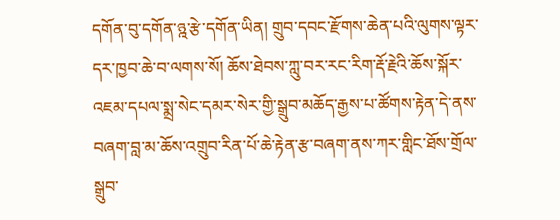དགོན་བུ་དགོན་ཉྰ་རྩེ་དགོན་ཡིན། གྲུབ་དབང་རྫོགས་ཆེན་པའི་ལུགས་ལྟར་དར་ཁྱབ་ཆེ་བ་ལགས་སོ། ཆོས་ཐེབས་ཀླུ་བར་རང་རིག་རྡོ་རྗེའི་ཆོས་སྐོར་འཇམ་དཔལ་སྨྲ་སེང་དམར་སེར་གྱི་སྒྲུབ་མཆོད་རྒྱས་པ་ཚོགས་རྟེན་དེ་ནས་བཞག་བླ་མ་ཆོས་འགྲུབ་རིན་པོ་ཆེ་རྟེན་རྩ་བཞག་ནས་ཀར་གླིང་ཐོས་གྲོལ་སྒྲུབ་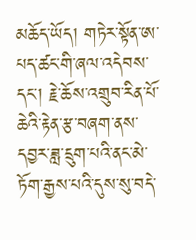མཆོད་ཡོད། གཏེར་སྟོན་ཨ་པད་ཚང་གི་ཞལ་འདེབས་དང་། རྗེ་ཆོས་འགྲུབ་རིན་པོ་ཆེའི་རྟེན་རྩ་བཞག་ནས་དབྱར་ཟླ་དྲུག་པའི་ནང་མེ་ཏོག་རྒྱས་པའི་དུས་སུ་བདེ་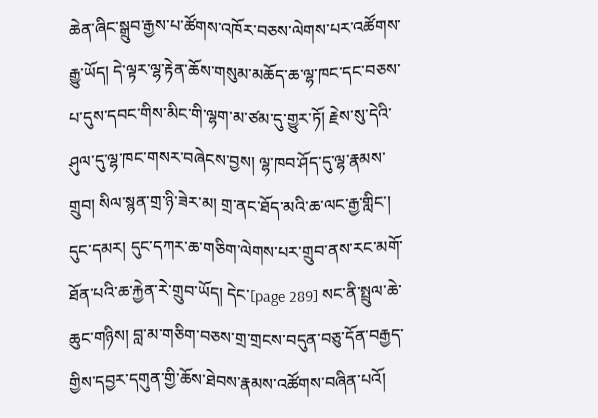ཆེན་ཞིང་སྒྲུབ་རྒྱས་པ་ཚོགས་འཁོར་བཅས་ལེགས་པར་འཚོགས་རྒྱུ་ཡོད། དེ་ལྟར་ལྷ་རྟེན་ཆོས་གསུམ་མཆོད་ཆ་ལྷ་ཁང་དང་བཅས་པ་དུས་དབང་གིས་མིང་གི་ལྷག་མ་ཙམ་དུ་གྱུར་ཏོ། རྗེས་སུ་དེའི་ཤུལ་དུ་ལྷ་ཁང་གསར་བཞེངས་བྱས། ལྷ་ཁབ་ཤོད་དུ་ལྷ་རྣམས་གྲུབ། སིལ་སྙན་གྲ་ཉི་ཟེར་མ། གྲ་ནང་ཐོད་མའི་ཆ་ལང་རྒྱ་གླིང་། དུང་དམར། དུང་དཀར་ཆ་གཅིག་ལེགས་པར་གྲུབ་ནས་རང་མགོ་ཐོན་པའི་ཆ་རྐྱེན་རེ་གྲུབ་ཡོད། དེང་[page 289] སང་ནི་སྤྲུལ་ཆེ་ཆུང་གཉིས། བླ་མ་གཅིག་བཅས་གྲ་གྲངས་བདུན་བཅུ་དོན་བརྒྱད་གྱིས་དབྱར་དགུན་གྱི་ཆོས་ཐེབས་རྣམས་འཚོགས་བཞིན་པའོ།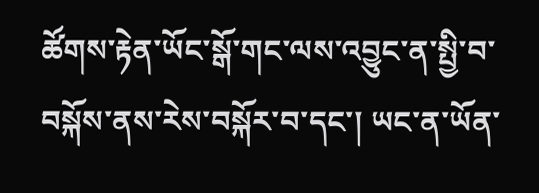ཚོགས་རྟེན་ཡོང་སྒོ་གང་ལས་འབྱུང་ན་སྤྱི་བ་བསྐོས་ནས་རེས་བསྐོར་བ་དང་། ཡང་ན་ཡོན་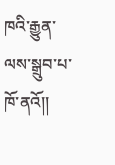ཁའི་རྒྱུན་ལས་སྒྲུབ་པ་ཁོ་ནའོ།།